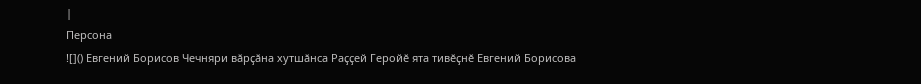|
Персона
![]() Евгений Борисов Чечняри вӑрҫӑна хутшӑнса Раҫҫей Геройӗ ята тивӗҫнӗ Евгений Борисова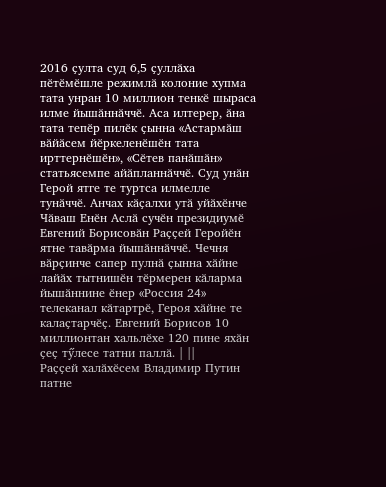2016 ҫулта суд 6,5 ҫуллӑха пӗтӗмӗшле режимлӑ колоние хупма тата унран 10 миллион тенкӗ шыраса илме йышӑннӑччӗ. Аса илтерер, ӑна тата тепӗр пилӗк ҫынна «Астармӑш вӑйӑсем йӗркеленӗшӗн тата ирттернӗшӗн», «Сӗтев панӑшӑн» статьясемпе айӑпланнӑччӗ. Суд унӑн Герой ятге те туртса илмелле тунӑччӗ. Анчах кӑҫалхи утӑ уйӑхӗнче Чӑваш Енӗн Аслӑ сучӗн президиумӗ Евгений Борисовӑн Раҫҫей Геройӗн ятне тавӑрма йышӑннӑччӗ. Чечня вӑрҫинче сапер пулнӑ ҫынна хӑйне лайӑх тытнишӗн тӗрмерен кӑларма йышӑннине ӗнер «Россия 24» телеканал кӑтартрӗ, Героя хӑйне те калаҫтарчӗҫ. Евгений Борисов 10 миллионтан хальлӗхе 120 пине яхӑн ҫеҫ тӳлесе татни паллӑ. | ||
Раҫҫей халӑхӗсем Владимир Путин патне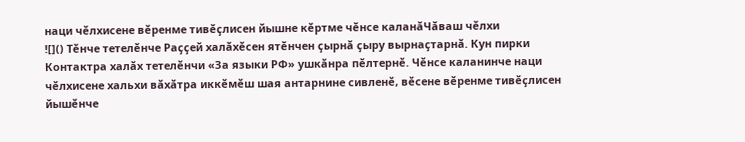наци чӗлхисене вӗренме тивӗҫлисен йышне кӗртме чӗнсе каланӑЧӑваш чӗлхи
![]() Тӗнче тетелӗнче Раҫҫей халӑхӗсен ятӗнчен ҫырнӑ ҫыру вырнаҫтарнӑ. Кун пирки Контактра халӑх тетелӗнчи «За языки РФ» ушкӑнра пӗлтернӗ. Чӗнсе каланинче наци чӗлхисене хальхи вӑхӑтра иккӗмӗш шая антарнине сивленӗ, вӗсене вӗренме тивӗҫлисен йышӗнче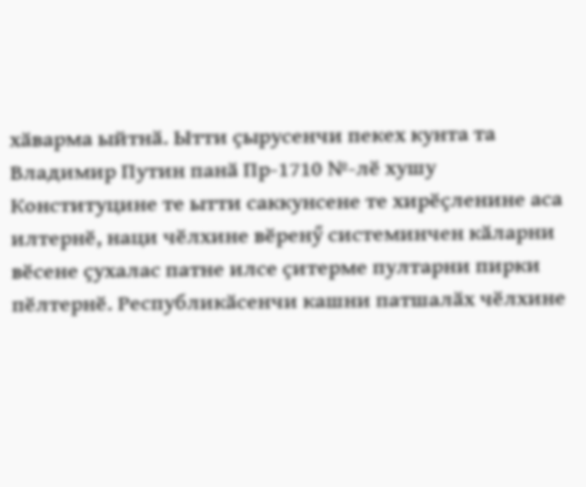хӑварма ыйтнӑ. Ытти ҫырусенчи пекех кунта та Владимир Путин панӑ Пр-1710 №-лӗ хушу Конституцине те ытти саккунсене те хирӗҫленине аса илтернӗ, наци чӗлхине вӗренӳ системинчен кӑларни вӗсене ҫухалас патне илсе ҫитерме пултарни пирки пӗлтернӗ. Республикӑсенчи кашни патшалӑх чӗлхине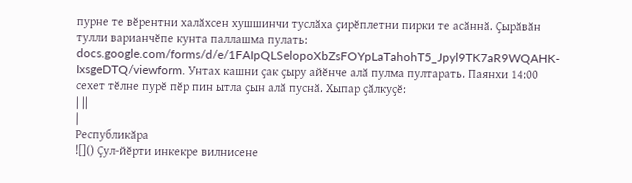пурне те вӗрентни халӑхсен хушшинчи туслӑха ҫирӗплетни пирки те асӑннӑ. Ҫырӑвӑн тулли варианчӗпе кунта паллашма пулать: docs.google.com/forms/d/e/1FAIpQLSelopoXbZsFOYpLaTahohT5_Jpyl9TK7aR9WQAHK-IxsgeDTQ/viewform. Унтах кашни ҫак ҫыру айӗнче алӑ пулма пултарать. Паянхи 14:00 сехет тӗлне пурӗ пӗр пин ытла ҫын алӑ пуснӑ. Хыпар ҫӑлкуҫӗ:
| ||
|
Республикӑра
![]() Ҫул-йӗрти инкекре вилнисене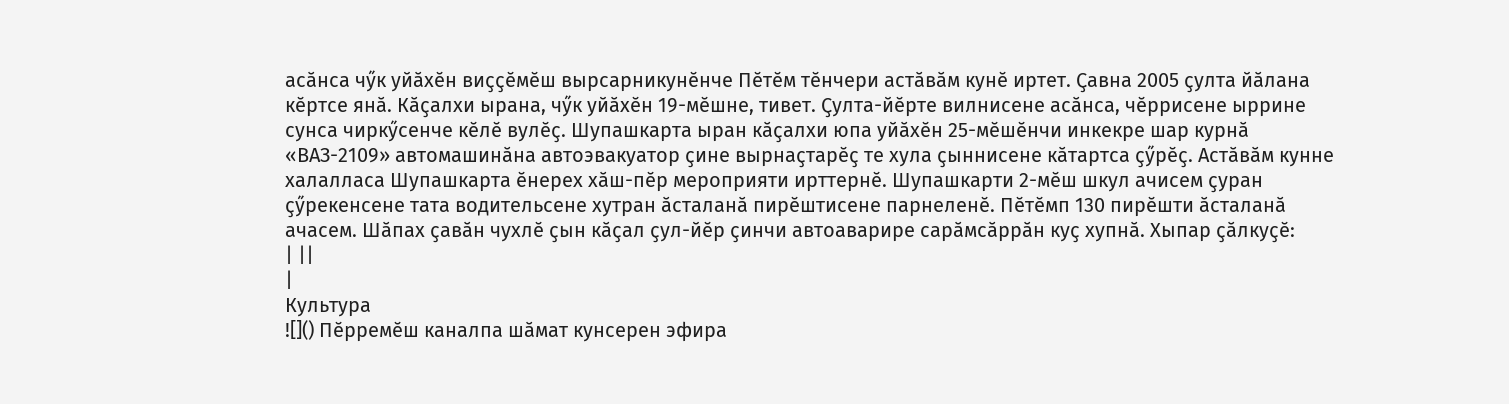асӑнса чӳк уйӑхӗн виҫҫӗмӗш вырсарникунӗнче Пӗтӗм тӗнчери астӑвӑм кунӗ иртет. Ҫавна 2005 ҫулта йӑлана кӗртсе янӑ. Кӑҫалхи ырана, чӳк уйӑхӗн 19-мӗшне, тивет. Ҫулта-йӗрте вилнисене асӑнса, чӗррисене ыррине сунса чиркӳсенче кӗлӗ вулӗҫ. Шупашкарта ыран кӑҫалхи юпа уйӑхӗн 25-мӗшӗнчи инкекре шар курнӑ «ВАЗ-2109» автомашинӑна автоэвакуатор ҫине вырнаҫтарӗҫ те хула ҫыннисене кӑтартса ҫӳрӗҫ. Астӑвӑм кунне халалласа Шупашкарта ӗнерех хӑш-пӗр мероприяти ирттернӗ. Шупашкарти 2-мӗш шкул ачисем ҫуран ҫӳрекенсене тата водительсене хутран ӑсталанӑ пирӗштисене парнеленӗ. Пӗтӗмп 130 пирӗшти ӑсталанӑ ачасем. Шӑпах ҫавӑн чухлӗ ҫын кӑҫал ҫул-йӗр ҫинчи автоаварире сарӑмсӑррӑн куҫ хупнӑ. Хыпар ҫӑлкуҫӗ:
| ||
|
Культура
![]() Пӗрремӗш каналпа шӑмат кунсерен эфира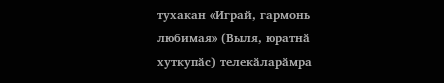тухакан «Играй, гармонь любимая» (Выля, юратнӑ хуткупӑс) телекӑларӑмра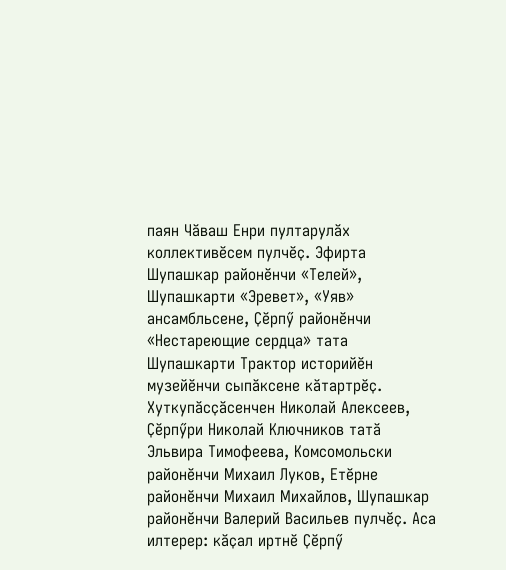паян Чӑваш Енри пултарулӑх коллективӗсем пулчӗҫ. Эфирта Шупашкар районӗнчи «Телей», Шупашкарти «Эревет», «Уяв» ансамбльсене, Ҫӗрпӳ районӗнчи «Нестареющие сердца» тата Шупашкарти Трактор историйӗн музейӗнчи сыпӑксене кӑтартрӗҫ. Хуткупӑсҫӑсенчен Николай Алексеев, Ҫӗрпӳри Николай Ключников татӑ Эльвира Тимофеева, Комсомольски районӗнчи Михаил Луков, Етӗрне районӗнчи Михаил Михайлов, Шупашкар районӗнчи Валерий Васильев пулчӗҫ. Аса илтерер: кӑҫал иртнӗ Ҫӗрпӳ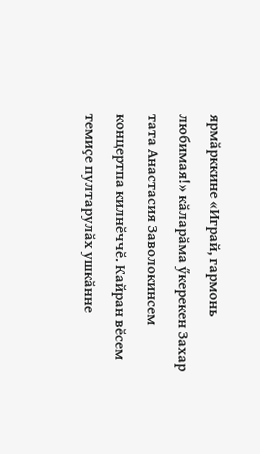ярмӑрккине «Играй, гармонь любимая!» кӑларӑма ӳкерекен Захар тата Анастасия Заволокинсем концертпа килнӗччӗ. Кайран вӗсем темиҫе пултарулӑх ушкӑнне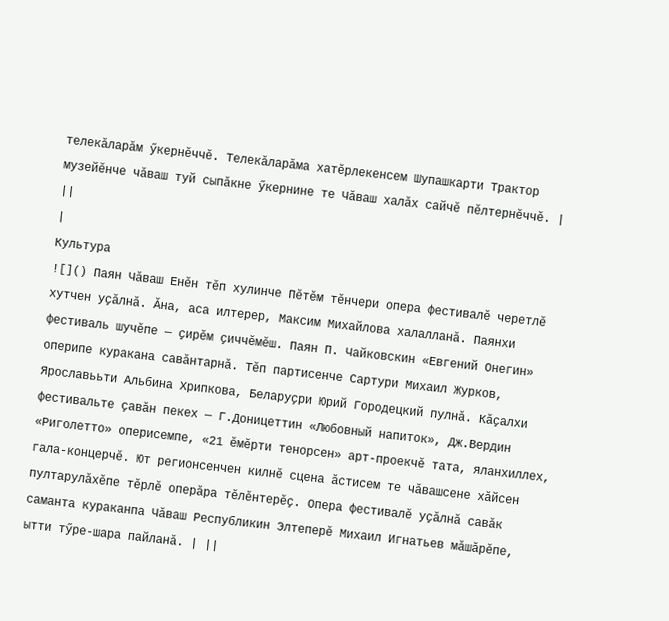телекӑларӑм ӳкернӗччӗ. Телекӑларӑма хатӗрлекенсем Шупашкарти Трактор музейӗнче чӑваш туй сыпӑкне ӳкернине те Чӑваш халӑх сайчӗ пӗлтернӗччӗ. | ||
|
Культура
![]() Паян Чӑваш Енӗн тӗп хулинче Пӗтӗм тӗнчери опера фестивалӗ черетлӗ хутчен уҫӑлнӑ. Ӑна, аса илтерер, Максим Михайлова халалланӑ. Паянхи фестиваль шучӗпе — ҫирӗм ҫиччӗмӗш. Паян П. Чайковскин «Евгений Онегин» оперипе куракана савӑнтарнӑ. Тӗп партисенче Сартури Михаил Журков, Ярославььти Альбина Хрипкова, Беларуҫри Юрий Городецкий пулнӑ. Кӑҫалхи фестивальте ҫавӑн пекех — Г.Доницеттин «Любовный напиток», Дж.Вердин «Риголетто» оперисемпе, «21 ӗмӗрти тенорсен» арт-проекчӗ тата, яланхиллех, гала-концерчӗ. Ют регионсенчен килнӗ сцена ӑстисем те чӑвашсене хӑйсен пултарулӑхӗпе тӗрлӗ оперӑра тӗлӗнтерӗҫ. Опера фестивалӗ уҫӑлнӑ савӑк саманта кураканпа Чӑваш Республикин Элтеперӗ Михаил Игнатьев мӑшӑрӗпе, ытти тӳре-шара пайланӑ. | ||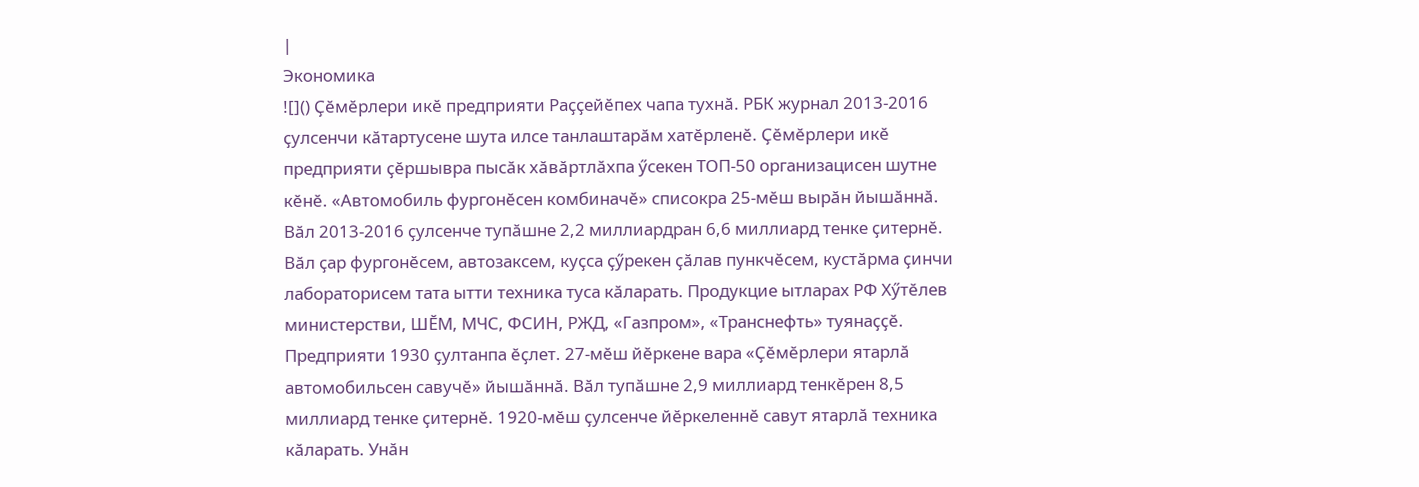|
Экономика
![]() Ҫӗмӗрлери икӗ предприяти Раҫҫейӗпех чапа тухнӑ. РБК журнал 2013-2016 ҫулсенчи кӑтартусене шута илсе танлаштарӑм хатӗрленӗ. Ҫӗмӗрлери икӗ предприяти ҫӗршывра пысӑк хӑвӑртлӑхпа ӳсекен ТОП-50 организацисен шутне кӗнӗ. «Автомобиль фургонӗсен комбиначӗ» списокра 25-мӗш вырӑн йышӑннӑ. Вӑл 2013-2016 ҫулсенче тупӑшне 2,2 миллиардран 6,6 миллиард тенке ҫитернӗ. Вӑл ҫар фургонӗсем, автозаксем, куҫса ҫӳрекен ҫӑлав пункчӗсем, кустӑрма ҫинчи лабораторисем тата ытти техника туса кӑларать. Продукцие ытларах РФ Хӳтӗлев министерстви, ШӖМ, МЧС, ФСИН, РЖД, «Газпром», «Транснефть» туянаҫҫӗ. Предприяти 1930 ҫултанпа ӗҫлет. 27-мӗш йӗркене вара «Ҫӗмӗрлери ятарлӑ автомобильсен савучӗ» йышӑннӑ. Вӑл тупӑшне 2,9 миллиард тенкӗрен 8,5 миллиард тенке ҫитернӗ. 1920-мӗш ҫулсенче йӗркеленнӗ савут ятарлӑ техника кӑларать. Унӑн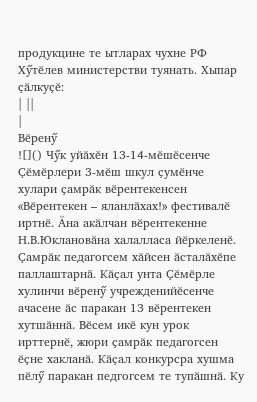продукцине те ытларах чухне РФ Хӳтӗлев министерстви туянать. Хыпар ҫӑлкуҫӗ:
| ||
|
Вӗренӳ
![]() Чӳк уйӑхӗн 13-14-мӗшӗсенче Ҫӗмӗрлери 3-мӗш шкул ҫумӗнче хулари ҫамрӑк вӗрентекенсен «Вӗрентекен – яланлӑхах!» фестивалӗ иртнӗ. Ӑна акӑлчан вӗрентекенне Н.В.Юклановӑна халалласа йӗркеленӗ. Ҫамрӑк педагогсем хӑйсен ӑсталӑхӗпе паллаштарнӑ. Кӑҫал унта Ҫӗмӗрле хулинчи вӗренӳ учрежденийӗсенче ачасене ӑс паракан 13 вӗрентекен хутшӑннӑ. Вӗсем икӗ кун урок ирттернӗ, жюри ҫамрӑк педагогсен ӗҫне хакланӑ. Кӑҫал конкурсра хушма пӗлӳ паракан педгогсем те тупӑшнӑ. Ку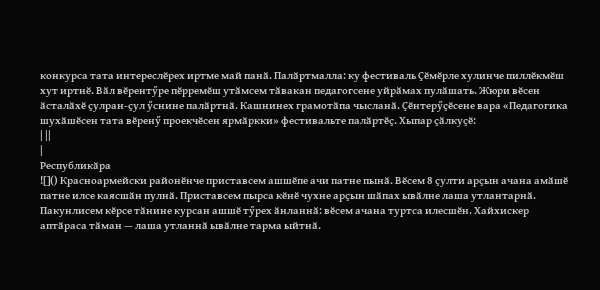конкурса тата интереслӗрех иртме май панӑ. Палӑртмалла: ку фестиваль Ҫӗмӗрле хулинче пиллӗкмӗш хут иртнӗ. Вӑл вӗрентӳре пӗрремӗш утӑмсем тӑвакан педагогсене уйрӑмах пулӑшать. Жюри вӗсен ӑсталӑхӗ ҫулран-ҫул ӳснине палӑртнӑ. Кашнинех грамотӑпа чысланӑ. Ҫӗнтерӳҫӗсене вара «Педагогика шухӑшӗсен тата вӗренӳ проекчӗсен ярмӑркки» фестивальте палӑртӗҫ. Хыпар ҫӑлкуҫӗ:
| ||
|
Республикӑра
![]() Красноармейски районӗнче приставсем ашшӗпе ачи патне пынӑ. Вӗсем 8 ҫулти арҫын ачана амӑшӗ патне илсе каясшӑн пулнӑ. Приставсем пырса кӗнӗ чухне арҫын шӑпах ывӑлне лаша утлантарнӑ. Пакунлисем кӗрсе тӑнине курсан ашшӗ тӳрех ӑнланнӑ: вӗсем ачана туртса илесшӗн. Хайхискер аптӑраса тӑман — лаша утланнӑ ывӑлне тарма ыйтнӑ.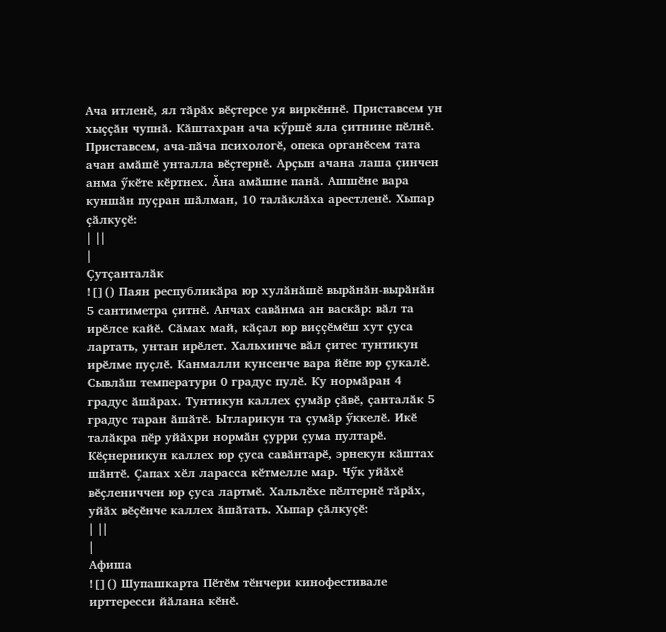Ача итленӗ, ял тӑрӑх вӗҫтерсе уя виркӗннӗ. Приставсем ун хыҫҫӑн чупнӑ. Кӑштахран ача кӳршӗ яла ҫитнине пӗлнӗ. Приставсем, ача-пӑча психологӗ, опека органӗсем тата ачан амӑшӗ унталла вӗҫтернӗ. Арҫын ачана лаша ҫинчен анма ӳкӗте кӗртнех. Ӑна амӑшне панӑ. Ашшӗне вара куншӑн пуҫран шӑлман, 10 талӑклӑха арестленӗ. Хыпар ҫӑлкуҫӗ:
| ||
|
Ҫутҫанталӑк
![]() Паян республикӑра юр хулӑнӑшӗ вырӑнӑн-вырӑнӑн 5 сантиметра ҫитнӗ. Анчах савӑнма ан васкӑр: вӑл та ирӗлсе кайӗ. Сӑмах май, кӑҫал юр виҫҫӗмӗш хут ҫуса лартать, унтан ирӗлет. Хальхинче вӑл ҫитес тунтикун ирӗлме пуҫлӗ. Канмалли кунсенче вара йӗпе юр ҫукалӗ. Сывлӑш температури 0 градус пулӗ. Ку нормӑран 4 градус ӑшӑрах. Тунтикун каллех ҫумӑр ҫӑвӗ, ҫанталӑк 5 градус таран ӑшӑтӗ. Ытларикун та ҫумӑр ӳккелӗ. Икӗ талӑкра пӗр уйӑхри нормӑн ҫурри ҫума пултарӗ. Кӗҫнерникун каллех юр ҫуса савӑнтарӗ, эрнекун кӑштах шӑнтӗ. Ҫапах хӗл ларасса кӗтмелле мар. Чӳк уйӑхӗ вӗҫлениччен юр ҫуса лартмӗ. Хальлӗхе пӗлтернӗ тӑрӑх, уйӑх вӗҫӗнче каллех ӑшӑтать. Хыпар ҫӑлкуҫӗ:
| ||
|
Афиша
![]() Шупашкарта Пӗтӗм тӗнчери кинофестивале ирттересси йӑлана кӗнӗ.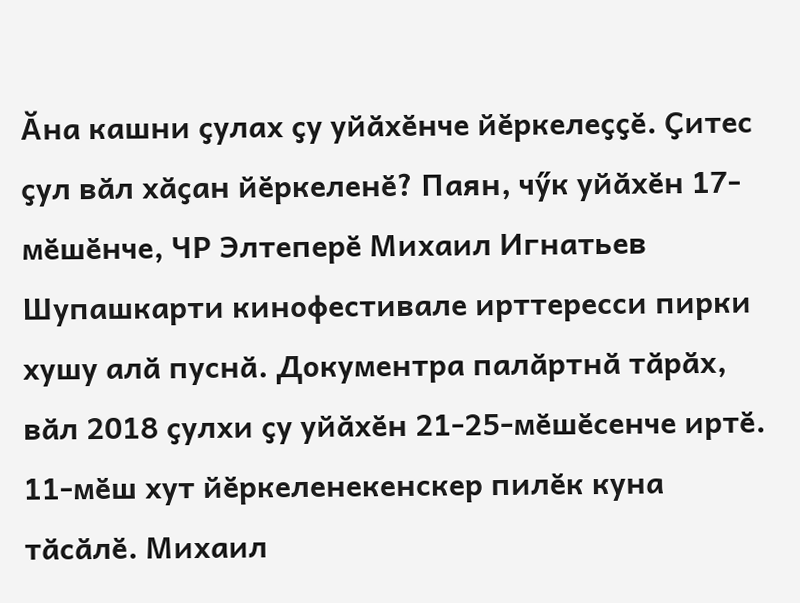Ӑна кашни ҫулах ҫу уйӑхӗнче йӗркелеҫҫӗ. Ҫитес ҫул вӑл хӑҫан йӗркеленӗ? Паян, чӳк уйӑхӗн 17-мӗшӗнче, ЧР Элтеперӗ Михаил Игнатьев Шупашкарти кинофестивале ирттересси пирки хушу алӑ пуснӑ. Документра палӑртнӑ тӑрӑх, вӑл 2018 ҫулхи ҫу уйӑхӗн 21-25-мӗшӗсенче иртӗ. 11-мӗш хут йӗркеленекенскер пилӗк куна тӑсӑлӗ. Михаил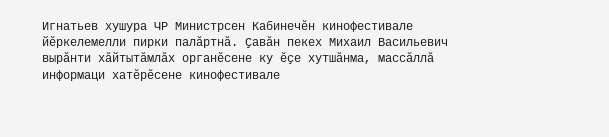Игнатьев хушура ЧР Министрсен Кабинечӗн кинофестивале йӗркелемелли пирки палӑртнӑ. Ҫавӑн пекех Михаил Васильевич вырӑнти хӑйтытӑмлӑх органӗсене ку ӗҫе хутшӑнма, массӑллӑ информаци хатӗрӗсене кинофестивале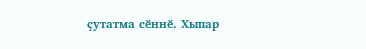ҫутатма сӗннӗ. Хыпар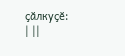ҫӑлкуҫӗ:
| ||